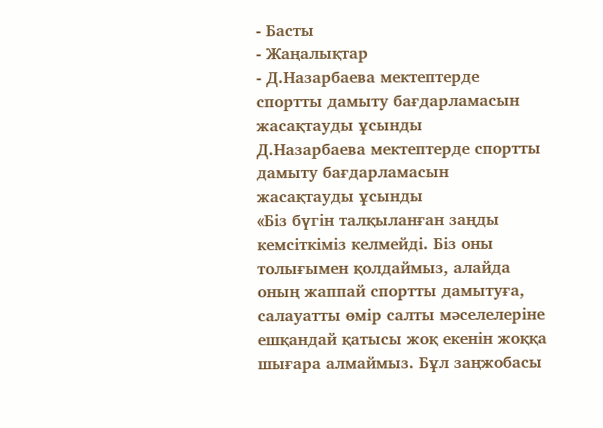- Басты
- Жаңалықтар
- Д.Назарбаева мектептерде спортты дамыту бағдарламасын жасақтауды ұсынды
Д.Назарбаева мектептерде спортты дамыту бағдарламасын жасақтауды ұсынды
«Біз бүгін талқыланған заңды кемсіткіміз келмейді. Біз оны толығымен қолдаймыз, алайда оның жаппай спортты дамытуға, салауатты өмір салты мәселелеріне ешқандай қатысы жоқ екенін жоққа шығара алмаймыз. Бұл заңжобасы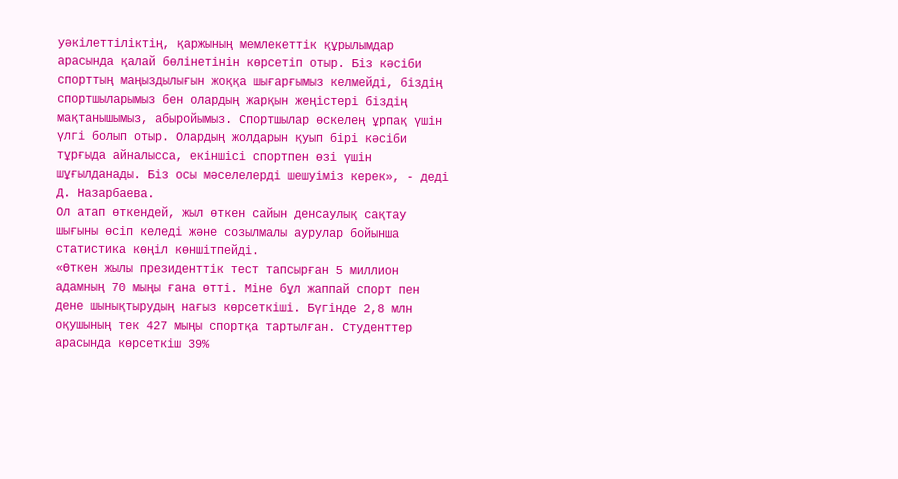уәкілеттіліктің, қаржының мемлекеттік құрылымдар арасында қалай бөлінетінін көрсетіп отыр. Біз кәсіби спорттың маңыздылығын жоққа шығарғымыз келмейді, біздің спортшыларымыз бен олардың жарқын жеңістері біздің мақтанышымыз, абыройымыз. Спортшылар өскелең ұрпақ үшін үлгі болып отыр. Олардың жолдарын қуып бірі кәсіби тұрғыда айналысса, екіншісі спортпен өзі үшін шұғылданады. Біз осы мәселелерді шешуіміз керек», - деді Д. Назарбаева.
Ол атап өткендей, жыл өткен сайын денсаулық сақтау шығыны өсіп келеді және созылмалы аурулар бойынша статистика көңіл көншітпейді.
«Өткен жылы президенттік тест тапсырған 5 миллион адамның 70 мыңы ғана өтті. Міне бұл жаппай спорт пен дене шынықтырудың нағыз көрсеткіші. Бүгінде 2,8 млн оқушының тек 427 мыңы спортқа тартылған. Студенттер арасында көрсеткіш 39%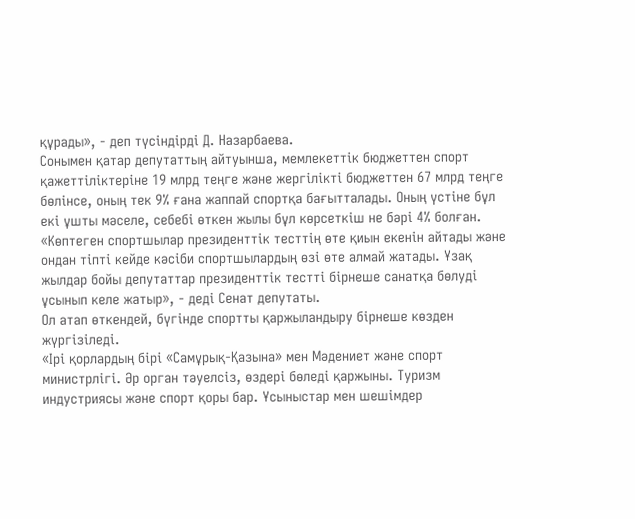құрады», - деп түсіндірді Д. Назарбаева.
Сонымен қатар депутаттың айтуынша, мемлекеттік бюджеттен спорт қажеттіліктеріне 19 млрд теңге және жергілікті бюджеттен 67 млрд теңге бөлінсе, оның тек 9% ғана жаппай спортқа бағытталады. Оның үстіне бұл екі ұшты мәселе, себебі өткен жылы бұл көрсеткіш не бәрі 4% болған.
«Көптеген спортшылар президенттік тесттің өте қиын екенін айтады және ондан тіпті кейде кәсіби спортшылардың өзі өте алмай жатады. Ұзақ жылдар бойы депутаттар президенттік тестті бірнеше санатқа бөлуді ұсынып келе жатыр», - деді Сенат депутаты.
Ол атап өткендей, бүгінде спортты қаржыландыру бірнеше көзден жүргізіледі.
«Ірі қорлардың бірі «Самұрық-Қазына» мен Мәдениет және спорт министрлігі. Әр орган тәуелсіз, өздері бөледі қаржыны. Туризм индустриясы және спорт қоры бар. Ұсыныстар мен шешімдер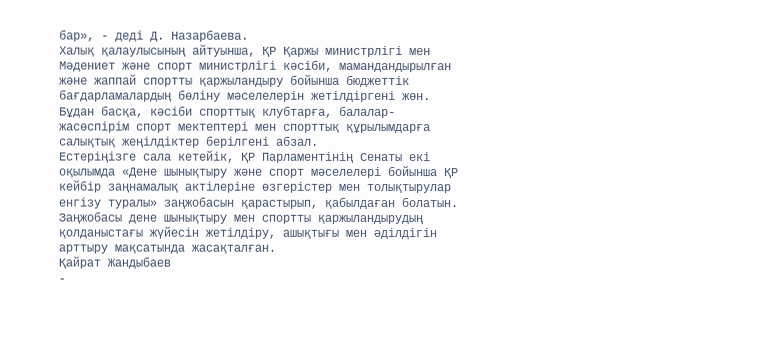бар», - деді Д. Назарбаева.
Халық қалаулысының айтуынша, ҚР Қаржы министрлігі мен Мәдениет және спорт министрлігі кәсіби, мамандандырылған және жаппай спортты қаржыландыру бойынша бюджеттік бағдарламалардың бөліну мәселелерін жетілдіргені жөн. Бұдан басқа, кәсіби спорттық клубтарға, балалар-жасөспірім спорт мектептері мен спорттық құрылымдарға салықтық жеңілдіктер берілгені абзал.
Естеріңізге сала кетейік, ҚР Парламентінің Сенаты екі оқылымда «Дене шынықтыру және спорт мәселелері бойынша ҚР кейбір заңнамалық актілеріне өзгерістер мен толықтырулар енгізу туралы» заңжобасын қарастырып, қабылдаған болатын. Заңжобасы дене шынықтыру мен спортты қаржыландырудың қолданыстағы жүйесін жетілдіру, ашықтығы мен әділдігін арттыру мақсатында жасақталған.
Қайрат Жандыбаев
-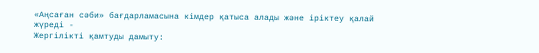«Аңсаған сәби» бағдарламасына кімдер қатыса алады және іріктеу қалай жүреді -
Жергілікті қамтуды дамыту: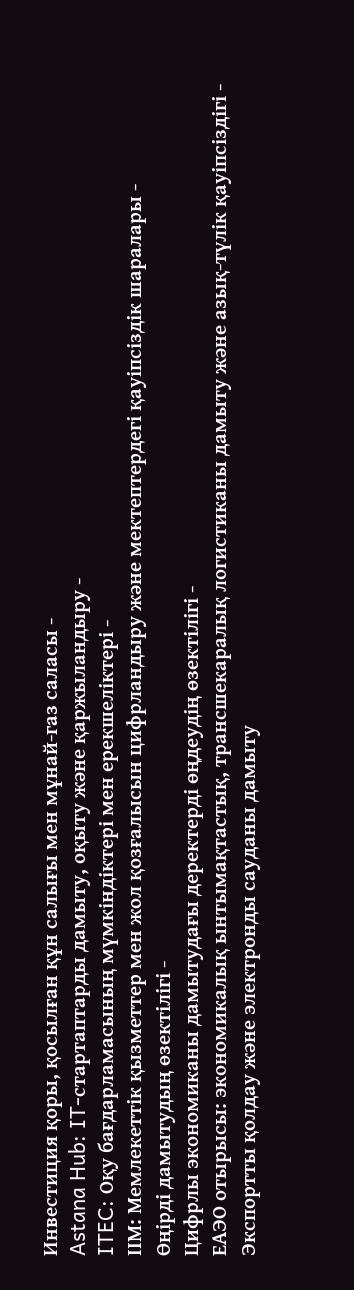Инвестиция қоры, қосылған құн салығы мен мұнай-газ саласы -
Astana Hub: IT-стартаптарды дамыту, оқыту және қаржыландыру -
ITEC: Оқу бағдарламасының мүмкіндіктері мен ерекшеліктері -
ІІМ: Мемлекеттік қызметтер мен жол қозғалысын цифрландыру және мектептердегі қауіпсіздік шаралары -
Өңірді дамытудың өзектілігі -
Цифрлы экономиканы дамытудағы деректерді өңдеудің өзектілігі -
ЕАЭО отырысы: экономикалық ынтымақтастық, трансшекаралық логиcтиканы дамыту және азық-түлік қауіпсіздігі -
Экспортты қолдау және электронды сауданы дамыту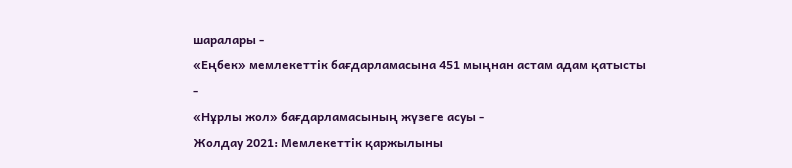шаралары -
«Еңбек» мемлекеттік бағдарламасына 451 мыңнан астам адам қатысты -
«Нұрлы жол» бағдарламасының жүзеге асуы -
Жолдау 2021: Мемлекеттік қаржылыны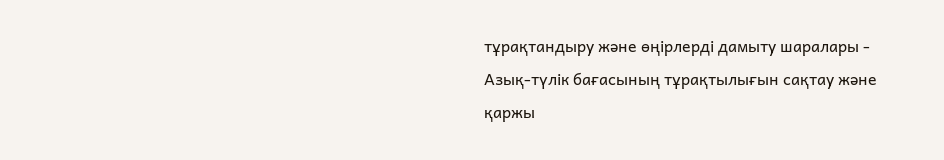тұрақтандыру және өңірлерді дамыту шаралары -
Азық-түлік бағасының тұрақтылығын сақтау және қаржы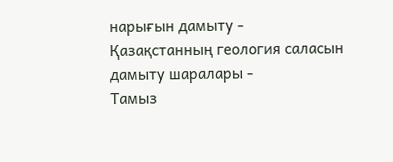нарығын дамыту -
Қазақстанның геология саласын дамыту шаралары -
Тамыз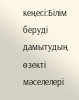кеңесі:Білім беруді дамытудың өзекті мәселелері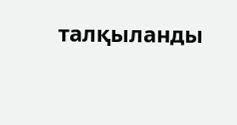талқыланды